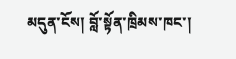མདུན་ངོས། བློ་སྟོན་ཁྲིམས་ཁང་།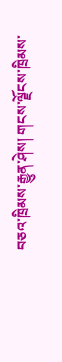བཅའ་ཁྲིམས་རྒྱུན་ཤེས། གངས་ལྗོངས་ཁྲིམས་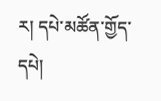ར། དཔེ་མཚོན་གྱོད་དཔེ།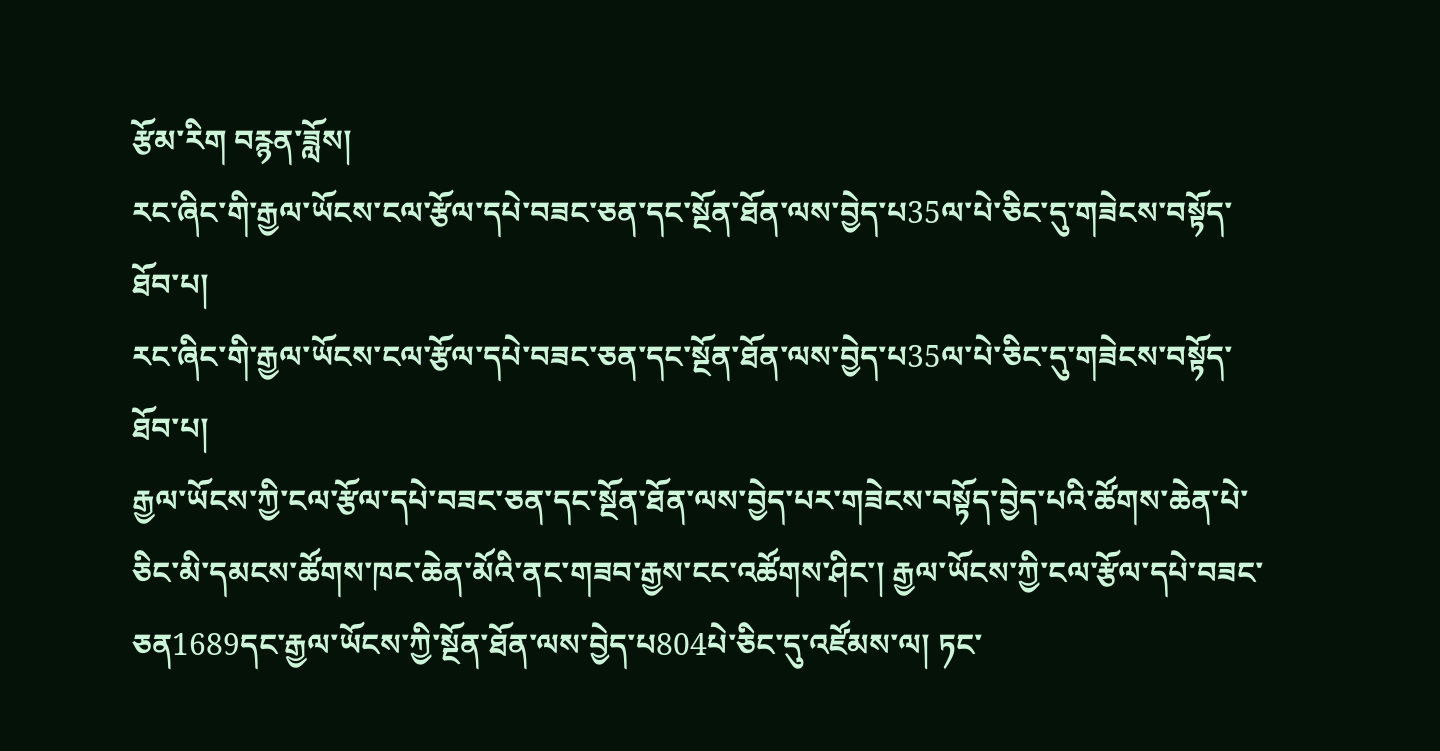རྩོམ་རིག བརྙན་ཟློས།
རང་ཞིང་གི་རྒྱལ་ཡོངས་ངལ་རྩོལ་དཔེ་བཟང་ཅན་དང་སྔོན་ཐོན་ལས་བྱེད་པ35ལ་པེ་ཅིང་དུ་གཟེངས་བསྟོད་ཐོབ་པ།
རང་ཞིང་གི་རྒྱལ་ཡོངས་ངལ་རྩོལ་དཔེ་བཟང་ཅན་དང་སྔོན་ཐོན་ལས་བྱེད་པ35ལ་པེ་ཅིང་དུ་གཟེངས་བསྟོད་ཐོབ་པ།
རྒྱལ་ཡོངས་ཀྱི་ངལ་རྩོལ་དཔེ་བཟང་ཅན་དང་སྔོན་ཐོན་ལས་བྱེད་པར་གཟེངས་བསྟོད་བྱེད་པའི་ཚོགས་ཆེན་པེ་ཅིང་མི་དམངས་ཚོགས་ཁང་ཆེན་མོའི་ནང་གཟབ་རྒྱས་ངང་འཚོགས་ཤིང་། རྒྱལ་ཡོངས་ཀྱི་ངལ་རྩོལ་དཔེ་བཟང་ཅན1689དང་རྒྱལ་ཡོངས་ཀྱི་སྔོན་ཐོན་ལས་བྱེད་པ804པེ་ཅིང་དུ་འཛོམས་ལ། ཏང་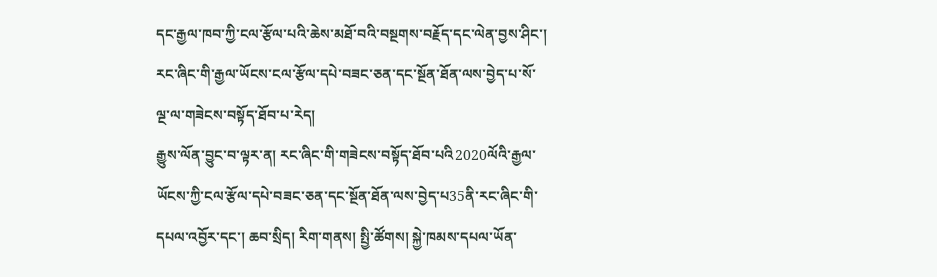དང་རྒྱལ་ཁབ་ཀྱི་ངལ་རྩོལ་པའི་ཆེས་མཐོ་བའི་བསྔགས་བརྗོད་དང་ལེན་བྱས་ཤིང་། རང་ཞིང་གི་རྒྱལ་ཡོངས་ངལ་རྩོལ་དཔེ་བཟང་ཅན་དང་སྔོན་ཐོན་ལས་བྱེད་པ་སོ་ལྔ་ལ་གཟེངས་བསྟོད་ཐོབ་པ་རེད།
རྒྱུས་ལོན་བྱུང་བ་ལྟར་ན། རང་ཞིང་གི་གཟེངས་བསྟོད་ཐོབ་པའི2020ལོའི་རྒྱལ་ཡོངས་ཀྱི་ངལ་རྩོལ་དཔེ་བཟང་ཅན་དང་སྔོན་ཐོན་ལས་བྱེད་པ35ནི་རང་ཞིང་གི་དཔལ་འབྱོར་དང་། ཆབ་སྲིད། རིག་གནས། སྤྱི་ཚོགས། སྐྱེ་ཁམས་དཔལ་ཡོན་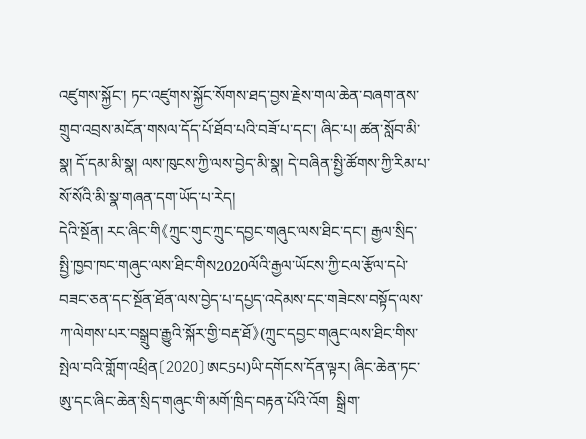འཛུགས་སྐྱོང་། ཏང་འཛུགས་སྐྱོང་སོགས་ཐད་བྱས་རྗེས་གལ་ཆེན་བཞག་ནས་གྲུབ་འབྲས་མངོན་གསལ་དོད་པོ་ཐོབ་པའི་བཟོ་པ་དང་། ཞིང་པ། ཚན་སློབ་མི་སྣ། དོ་དམ་མི་སྣ། ལས་ཁུངས་ཀྱི་ལས་བྱེད་མི་སྣ། དེ་བཞིན་སྤྱི་ཚོགས་ཀྱི་རིམ་པ་སོ་སོའི་མི་སྣ་གཞན་དག་ཡོད་པ་རེད།
དེའི་སྔོན། རང་ཞིང་གི《ཀྲུང་གུང་ཀྲུང་དབྱང་གཞུང་ལས་ཐིང་དང་། རྒྱལ་སྲིད་སྤྱི་ཁྱབ་ཁང་གཞུང་ལས་ཐིང་གིས2020ལོའི་རྒྱལ་ཡོངས་ཀྱི་ངལ་རྩོལ་དཔེ་བཟང་ཅན་དང་སྔོན་ཐོན་ལས་བྱེད་པ་དཔྱད་འདེམས་དང་གཟེངས་བསྟོད་ལས་ཀ་ལེགས་པར་བསྒྲུབ་རྒྱུའི་སྐོར་གྱི་བརྡ་ཐོ》(ཀྲུང་དབྱང་གཞུང་ལས་ཐིང་གིས་སྤེལ་བའི་གློག་འཕྲིན〔2020〕ཨང5པ)ཡི་དགོངས་དོན་ལྟར། ཞིང་ཆེན་ཏང་ཨུ་དང་ཞིང་ཆེན་སྲིད་གཞུང་གི་མགོ་ཁྲིད་བརྟན་པོའི་འོག  སྒྲིག་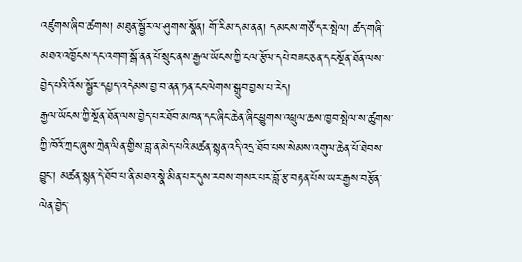འཛུགས་ཞིབ་ཚགས། མཐུན་སྦྱོར་ལ་ཤུགས་སྣོན། གོ་རིམ་དམ་ནན། དམངས་གཙོ་དར་སྤེལ། ཚད་གཞི་མཐའ་འཁྱོངས་དང་འགག་སྒོ་ནན་པོ་སྲུང་ནས་རྒྱལ་ཡོངས་ཀྱི་ངལ་རྩོལ་དཔེ་བཟང་ཅན་དང་སྔོན་ཐོན་ལས་བྱེད་པའི་འོས་སྦྱོར་དཔྱད་འདེམས་བྱ་བ་ནན་ཏན་ངང་ལེགས་སྒྲུབ་བྱས་པ་རེད།
རྒྱལ་ཡོངས་ཀྱི་སྔོན་ཐོན་ལས་བྱེད་པར་ཐོབ་མཁན་དང་ཞིང་ཆེན་ཞིང་ཕྱུགས་འཕྲུལ་ཆས་ཁྱབ་སྤེལ་ས་ཚུགས་ཀྱི་ཁོའོ་ཀྲང་ཞུས་ཀྲེན་ལིན་གྱིས་བླ་ན་མེད་པའི་མཚན་སྙན་འདི་འདྲ་ཐོབ་པས་སེམས་འགུལ་ཆེན་པོ་ཐེབས་བྱུང་། མཚན་སྙན་དེ་ཐོབ་པ་ནི་མཐའ་སྣེ་མིན་པར་དུས་རབས་གསར་པར་བློ་རྩ་བརྟན་པོས་ཡར་རྒྱས་བརྩོན་ལེན་བྱེད་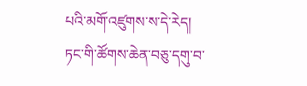པའི་མགོ་འཛུགས་ས་དེ་རེད། ཏང་གི་ཚོགས་ཆེན་བཅུ་དགུ་བ་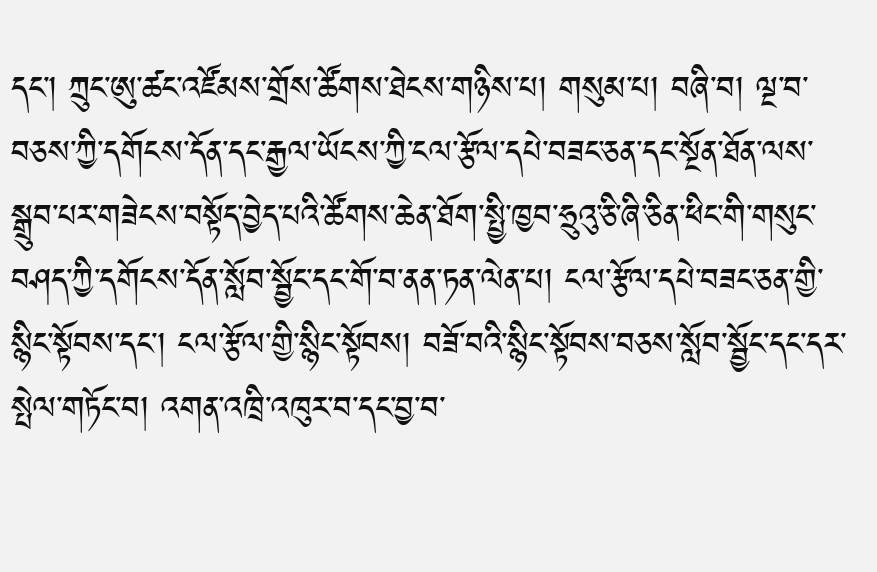དང་། ཀྲུང་ཨུ་ཚང་འཛོམས་གྲོས་ཚོགས་ཐེངས་གཉིས་པ། གསུམ་པ། བཞི་བ། ལྔ་བ་བཅས་ཀྱི་དགོངས་དོན་དང་རྒྱལ་ཡོངས་ཀྱི་ངལ་རྩོལ་དཔེ་བཟང་ཅན་དང་སྔོན་ཐོན་ལས་སྒྲུབ་པར་གཟེངས་བསྟོད་བྱེད་པའི་ཚོགས་ཆེན་ཐོག་སྤྱི་ཁྱབ་ཧྲུའུ་ཅི་ཞི་ཅིན་ཕིང་གི་གསུང་བཤད་ཀྱི་དགོངས་དོན་སློབ་སྦྱོང་དང་གོ་བ་ནན་ཏན་ལེན་པ། ངལ་རྩོལ་དཔེ་བཟང་ཅན་གྱི་སྙིང་སྟོབས་དང་། ངལ་རྩོལ་གྱི་སྙིང་སྟོབས། བཟོ་བའི་སྙིང་སྟོབས་བཅས་སློབ་སྦྱོང་དང་དར་སྤེལ་གཏོང་བ། འགན་འཁྲི་འཁུར་བ་དང་བྱ་བ་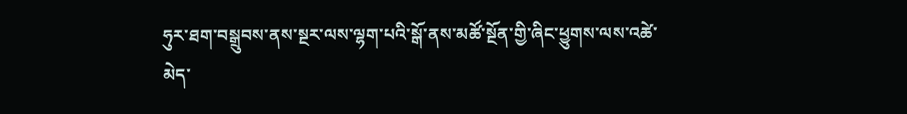ཧུར་ཐག་བསྒྲུབས་ནས་སྔར་ལས་ལྷག་པའི་སྒོ་ནས་མཚོ་སྔོན་གྱི་ཞིང་ཕྱུགས་ལས་འཚེ་མེད་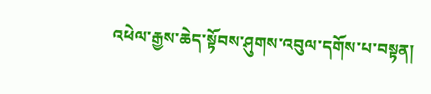འཕེལ་རྒྱས་ཆེད་སྟོབས་ཤུགས་འབུལ་དགོས་པ་བསྟན།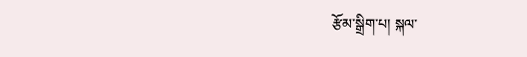རྩོམ་སྒྲིག་པ། སྐལ་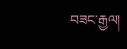བཟང་རྒྱལ།